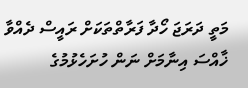މަތީ ދަރަޖަ ހޯދާ ފަރާތްތަކަށް ރައީސް ދެއްވާ ޚާއްސަ އިނާމަށް ނަން ހުށަހެޅުމުގެ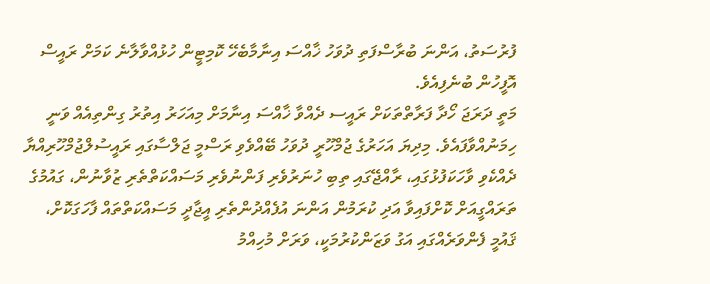ފުރުސަތު، އަންނަ ބުރާސްފަތި ދުވަހު ޚާއްސަ އިނާމާބެހޭ ކޮމިޓީން ހުޅުއްވާލާނެ ކަމަށް ރައީސް އޮފީހުން ބުނެފިއެވެ.
މަތީ ދަރަޖަ ހޯދާ ފަރާތްތަކަށް ރައީސ ދެއްވާ ޚާއްސަ އިނާމަށް މިއަހަރު އިތުރު ގިންތިއެއް ވަނީ ހިމަނުއްވާފައެވެ. މިދިޔަ އަހަރުގެ ޖުމްހޫރީ ދުވަހު ބޭއްވެވި ރަސްމީ ޖަލްސާގައި ރައީސުލްޖުމްހޫރިއްޔާ ދެއްކެވި ވާހަކަފުޅުގައި، ރާއްޖޭގައި ތިބި ހުނަރުވެރި ފަންނުވެރި މަސައްކަތްތެރި ޒުވާނުން، ގައުމުގެ ތަރައްގީއަށް ކޮށްފައިވާ އަދި ކުރަމުން އަންނަ އުފެއްދުންތެރި އީޖާދީ މަސައްކަތްތައް ފާހަގަކޮށް، ޤައުމީ ފެންވަރެއްގައި އަގު ވަޒަންކުރުމަކީ، ވަރަށް މުހިއްމު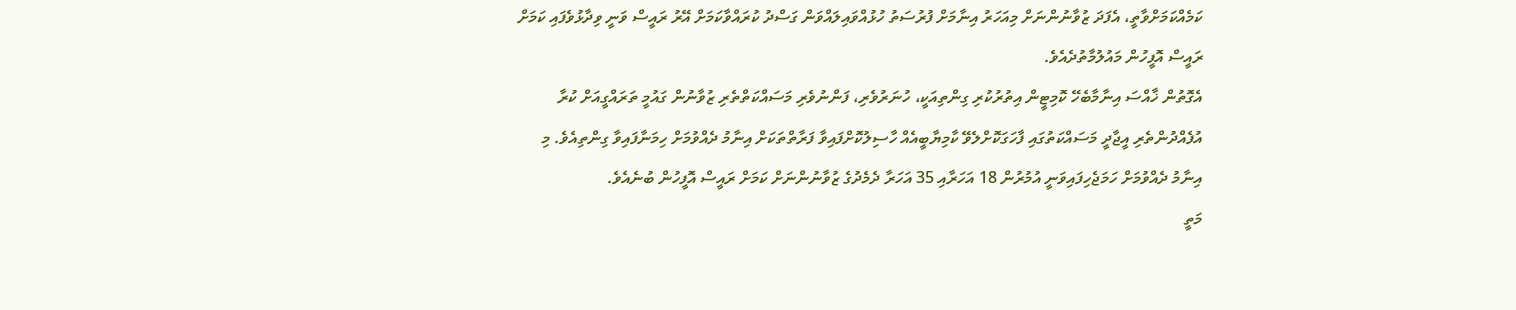ކަމެއްކަމަށްވާތީ، އެފަދަ ޒުވާނުންނަށް މިއަހަރު އިނާމަށް ފުރުސަތު ހުޅުއްވައިލައްވަން ގަސްދު ކުރައްވާކަމަށް އޭރު ރައީސް ވަނީ ވިދާޅުވެފައި ކަމަށް ރައީސް އޮފީހުން މައުލުމާތުދެއެވެ.
އެގޮތުން ޚާއްސަ އިނާމާބެހޭ ކޮމިޓީން އިތުރުކުރި ގިންތިއަކީ، ހުނަރުވެރި، ފަންނުވެރި މަސައްކަތްތެރި ޒުވާނުން ގައުމީ ތަރައްގީއަށް ކުރާ އުފެއްދުންތެރި އީޖާދީ މަސައްކަތުގައި ފާހަގަކޮށްލެވޭ ކާމިޔާބީއެއް ހާސިލުކޮށްފައިވާ ފަރާތްތަކަށް އިނާމު ދެއްވުމަށް ހިމަނާފައިވާ ގިންތިއެވެ. މި އިނާމު ދެއްވުމަށް ހަމަޖެހިފައިވަނީ އުމުރުން 18 އަހަރާއި 35 އަހަރާ ދެމެދުގެ ޒުވާނުންނަށް ކަމަށް ރައީސް އޮފީހުން ބުނެއެވެ.
މަތީ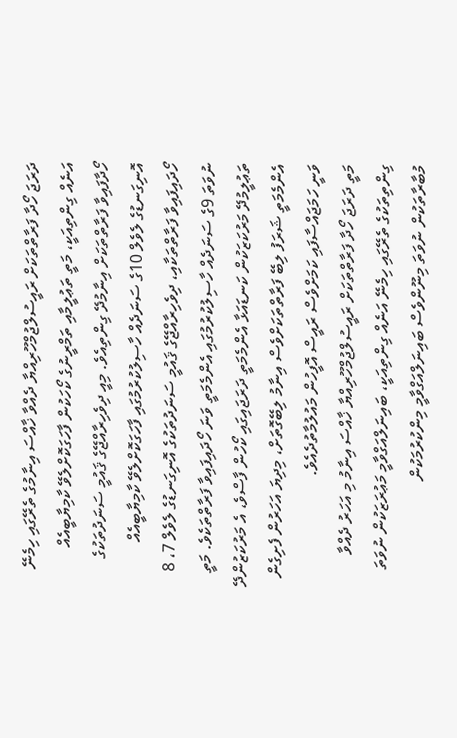ދަރަޖަ ހޯދާ ފަރާތްތަކަށް ރައީސުލްޖުމްހޫރިއްޔާ ދެއްވާ ޚާއްސަ އިނާމުގެ ތެރޭގައި ހިމެނޭ އަނެއް ގިންތިއަކީ، މަތީ ތަޢުލީމާއި ތަމްރީނުގެ ކޯހަކުން ފާހަގަކޮށްލެވޭ ކާމިޔާބީއެއް ހޯދާފައިވާ ފަރާތްތަކަށް އިނާމުދޭ ގިންތިއެވެ. މިއީ ދިވެހިރާއްޖޭގެ ޤައުމީ ސަނަދުތަކުގެ އޮނިގަނޑުގެ ލެވެލް 10ގެ ސަނަދެއް ހާސިލުކުރުމުގައި ފާހަގަކޮށްލެވޭ ކާމިޔާބީއެއް ހޯދައިފައިވާ ފަރާތްތަކާއި، ދިވެހިރާއްޖޭގެ ޤައުމީ ސަނަދުތަކުގެ އޮނިގަނޑުގެ ލެވެލް 7، 8 ނުވަތަ 9ގެ ސަނަދެއް ހާސިލުކުރުމުގައި އެންމެމަތީ ވަނަ ހޯދައިފައިވާ ފަރާތްތަކެވެ. މަތީ ތަޢުލީމުދޭ މަރުކަޒަކުން ކަނޑައަޅާ އެންމެމަތީ ދަރަޖައިގައި ކޯހުން ފާސްވެ، އެ މަރުކަޒުންދޭ އެންމެމަތީ ޝަރަފު ލިބޭ ފަރާތްތަކަށްވެސް އިނާމު ލިބޭގޮތަށް، މިދިޔަ އަހަރުން ފެށިގެން ވަނީ ހަމަޖައްސާފައި ކަމަށްވެސް ރައީސް އޮފީހުން މައުލުމާތުދެއެވެ.
މަތީ ދަރަޖަ ހޯދާ ފަރާތްތަކަށް ރައީސުލްޖުމްހޫރިއްޔާ ޚާއްސަ އިނާމު މި އަހަރު ދެއްވާ ގިންތިތަކުގެ ތެރޭގައި ހިމެނޭ އަނެއް ގިންތިއަކީ، ބައިނަލްއަގްވާމީ މަޢުރަޒަކުން ނުވަތަ މުބާރާތަކުން ނުވަތަ މިނޫންވެސް ބައިނަލްއަގްވާމީ މިންކުރުމަކުން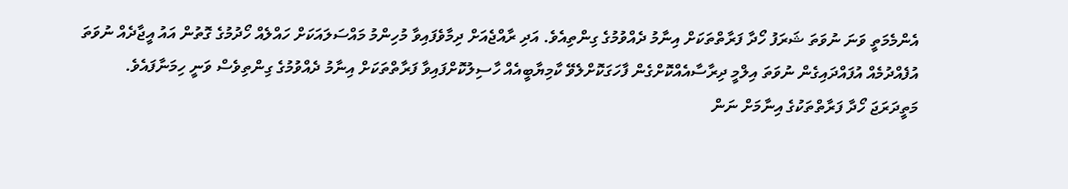އެންމެމަތީ ވަނަ ނުވަތަ ޝަރަފު ހޯދާ ފަރާތްތަކަށް އިނާމު ދެއްވުމުގެ ގިންތިއެވެ. އަދި ރާއްޖެއަށް ދިމާވެފައިވާ މުހިންމު މައްސަލައަކަށް ހައްލެއް ހޯދުމުގެ ގޮތުން އައު އީޖާދެއް ނުވަތަ އުފެއްދުމެއް އުފައްދައިގެން ނުވަތަ އިލްމީ ދިރާސާއެއްކޮށްގެން ފާހަގަކޮށްލެވޭ ކާމިޔާބީއެއް ހާސިލުކޮށްފައިވާ ފަރާތްތަކަށް އިނާމު ދެއްވުމުގެ ގިންތިވެސް ވަނީ ހިމަނާފައެވެ.
މަތީދަރަޖަ ހޯދާ ފަރާތްތަކުގެ އިނާމަށް ނަން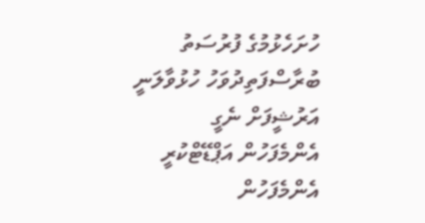ހުށަހެޅުމުގެ ފުރުސަތު ބުރާސްފަތިދުވަހު ހުޅުވާލަނީ
އަރުޝީފަށް ނެގީ
އެންމެފަހުން އަޕްޑޭޓްކުރީ
އެންމެފަހުން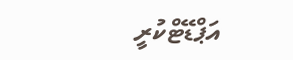އަޕްޑޭޓްކުރީ